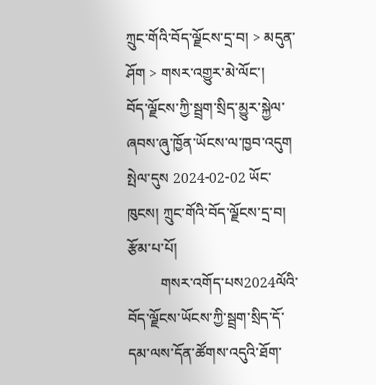ཀྲུང་གོའི་བོད་ལྗོངས་དྲ་བ། > མདུན་ཤོག > གསར་འགྱུར་མེ་ལོང་།
བོད་ལྗོངས་ཀྱི་སྦྲག་སྲིད་མྱུར་སྐྱེལ་ཞབས་ཞུ་ཁྱོན་ཡོངས་ལ་ཁྱབ་འདུག
སྤེལ་དུས 2024-02-02 ཡོང་ཁུངས། ཀྲུང་གོའི་བོད་ལྗོངས་དྲ་བ། རྩོམ་པ་པོ།
         གསར་འགོད་པས2024ལོའི་བོད་ལྗོངས་ཡོངས་ཀྱི་སྦྲག་སྲིད་དོ་དམ་ལས་དོན་ཚོགས་འདུའི་ཐོག་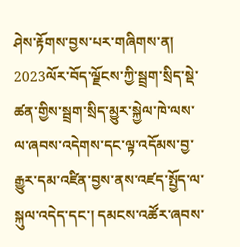ཤེས་རྟོགས་བྱས་པར་གཞིགས་ན། 2023ལོར་བོད་ལྗོངས་ཀྱི་སྦྲག་སྲིད་སྡེ་ཚན་གྱིས་སྦྲག་སྲིད་མྱུར་སྐྱེལ་ཁེ་ལས་ལ་ཞབས་འདེགས་དང་ལྟ་འདོམས་བྱ་རྒྱུར་དམ་འཛིན་བྱས་ནས་འཛད་སྤྱོད་ལ་སྐུལ་འདེད་དང་། དམངས་འཚོར་ཞབས་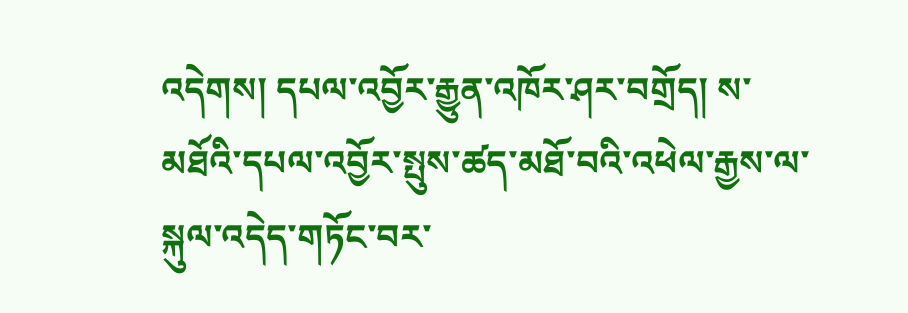འདེགས། དཔལ་འབྱོར་རྒྱུན་འཁོར་ཤར་བགྲོད། ས་མཐོའི་དཔལ་འབྱོར་སྤུས་ཚད་མཐོ་བའི་འཕེལ་རྒྱས་ལ་སྐུལ་འདེད་གཏོང་བར་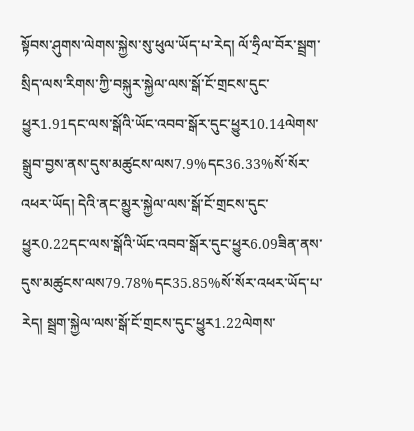སྟོབས་ཤུགས་ལེགས་སྐྱེས་སུ་ཕུལ་ཡོད་པ་རེད། ལོ་ཧྲིལ་བོར་སྦྲག་སྲིད་ལས་རིགས་ཀྱི་བསྐུར་སྐྱེལ་ལས་སྒོ་ངོ་གྲངས་དུང་ཕྱུར1.91དང་ལས་སྒོའི་ཡོང་འབབ་སྒོར་དུང་ཕྱུར10.14ལེགས་སྒྲུབ་བྱས་ནས་དུས་མཚུངས་ལས7.9%དང36.33%སོ་སོར་འཕར་ཡོད། དེའི་ནང་མྱུར་སྐྱེལ་ལས་སྒོ་ངོ་གྲངས་དུང་ཕྱུར0.22དང་ལས་སྒོའི་ཡོང་འབབ་སྒོར་དུང་ཕྱུར6.09ཟིན་ནས་དུས་མཚུངས་ལས79.78%དང35.85%སོ་སོར་འཕར་ཡོད་པ་རེད། སྦྲག་སྐྱེལ་ལས་སྒོ་ངོ་གྲངས་དུང་ཕྱུར1.22ལེགས་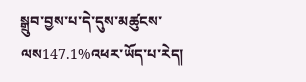སྒྲུབ་བྱས་པ་དེ་དུས་མཚུངས་ལས147.1%འཕར་ཡོད་པ་རེད།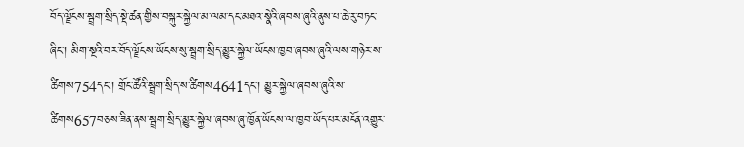བོད་ལྗོངས་སྦྲག་སྲིད་སྡེ་ཚན་གྱིས་བསྐུར་སྐྱེལ་མ་ལམ་དང་མཐའ་སྣེའི་ཞབས་ཞུའི་ནུས་པ་ཆེ་རུ་བཏང་ཞིང་། མིག་སྔའི་བར་བོད་ལྗོངས་ཡོངས་སུ་སྦྲག་སྲིད་མྱུར་སྐྱེལ་ཡོངས་ཁྱབ་ཞབས་ཞུའི་ལས་གཉེར་ས་ཚིགས754དང་། གྲོང་ཚོའི་སྦྲག་སྲིད་ས་ཚིགས4641དང་། མྱུར་སྐྱེལ་ཞབས་ཞུའི་ས་ཚིགས657བཅས་ཟིན་ནས་སྦྲག་སྲིད་མྱུར་སྐྱེལ་ཞབས་ཞུ་ཁྱོན་ཡོངས་ལ་ཁྱབ་ཡོད་པར་མངོན་འགྱུར་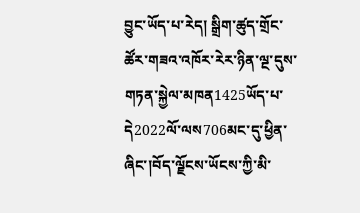བྱུང་ཡོད་པ་རེད། སྒྲིག་ཚུད་གྲོང་ཚོར་གཟའ་འཁོར་རེར་ཉིན་ལྔ་དུས་གཏན་སྐྱེལ་མཁན1425ཡོད་པ་དེ2022ལོ་ལས706མང་དུ་ཕྱིན་ཞིང་།བོད་ལྗོངས་ཡོངས་ཀྱི་མི་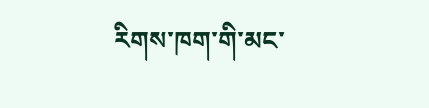རིགས་ཁག་གི་མང་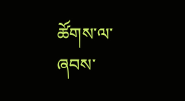ཚོགས་ལ་ཞབས་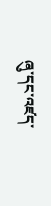ཞུ་དང་འཛད་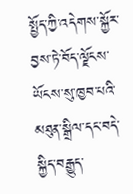སྤྱོད་ཀྱི་འདེགས་སྐྱོར་བྱས་ཏེ་བོད་ལྗོངས་ཡོངས་སུ་ཁྱབ་པའི་མཐུན་སྒྲིལ་དང་བདེ་སྐྱིད་བརྒྱུད་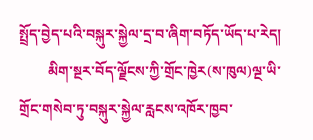སྤྲོད་བྱེད་པའི་བསྐུར་སྐྱེལ་དྲ་བ་ཞིག་བཏོད་ཡོད་པ་རེད།
        མིག་སྔར་བོད་ལྗོངས་ཀྱི་གྲོང་ཁྱེར(ས་ཁུལ)ལྔ་ཡི་གྲོང་གསེབ་ཏུ་བསྐུར་སྐྱེལ་རླངས་འཁོར་ཁྱབ་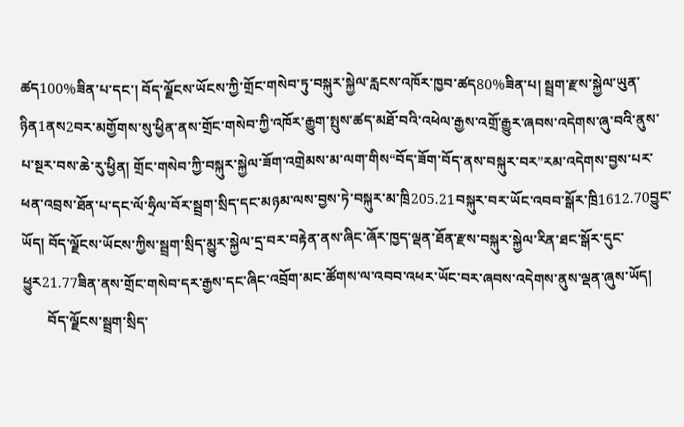ཚད100%ཟིན་པ་དང་། བོད་ལྗོངས་ཡོངས་ཀྱི་གྲོང་གསེབ་ཏུ་བསྐུར་སྐྱེལ་རླངས་འཁོར་ཁྱབ་ཚད80%ཟིན་པ། སྦྲག་རྫས་སྐྱེལ་ཡུན་ཉིན1ནས2བར་མགྱོགས་སུ་ཕྱིན་ནས་གྲོང་གསེབ་ཀྱི་འཁོར་རྒྱུག་སྤུས་ཚད་མཐོ་བའི་འཕེལ་རྒྱས་འགྲོ་རྒྱུར་ཞབས་འདེགས་ཞུ་བའི་ནུས་པ་སྔར་བས་ཆེ་རུ་ཕྱིན། གྲོང་གསེབ་ཀྱི་བསྐུར་སྐྱེལ་ཟོག་འགྲེམས་མ་ལག་གིས“བོད་ཟོག་བོད་ནས་བསྐུར་བར”རམ་འདེགས་བྱས་པར་ཕན་འབྲས་ཐོན་པ་དང་ལོ་ཧྲིལ་བོར་སྦྲག་སྲིད་དང་མཉམ་ལས་བྱས་ཏེ་བསྐུར་མ་ཁྲི205.21བསྐུར་བར་ཡོང་འབབ་སྒོར་ཁྲི1612.70བྱུང་ཡོད། བོད་ལྗོངས་ཡོངས་ཀྱིས་སྦྲག་སྲིད་མྱུར་སྐྱེལ་དྲ་བར་བརྟེན་ནས་ཞིང་ཞོར་ཁྱད་ལྡན་ཐོན་རྫས་བསྐུར་སྐྱེལ་རིན་ཐང་སྒོར་དུང་ཕྱུར21.77ཟིན་ནས་གྲོང་གསེབ་དར་རྒྱས་དང་ཞིང་འབྲོག་མང་ཚོགས་ལ་འབབ་འཕར་ཡོང་བར་ཞབས་འདེགས་ནུས་ལྡན་ཞུས་ཡོད།
       བོད་ལྗོངས་སྦྲག་སྲིད་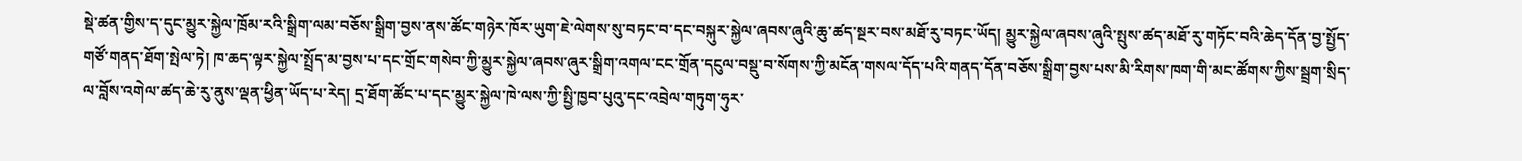སྡེ་ཚན་གྱིས་ད་དུང་མྱུར་སྐྱེལ་ཁྲོམ་རའི་སྒྲིག་ལམ་བཅོས་སྒྲིག་བྱས་ནས་ཚོང་གཉེར་ཁོར་ཡུག་ཇེ་ལེགས་སུ་བཏང་བ་དང་བསྐུར་སྐྱེལ་ཞབས་ཞུའི་ཆུ་ཚད་སྔར་བས་མཐོ་རུ་བཏང་ཡོད། མྱུར་སྐྱེལ་ཞབས་ཞུའི་སྤུས་ཚད་མཐོ་རུ་གཏོང་བའི་ཆེད་དོན་བྱ་སྤྱོད་གཙོ་གནད་ཐོག་སྤེལ་ཏེ། ཁ་ཆད་ལྟར་སྐྱེལ་སྤྲོད་མ་བྱས་པ་དང་གྲོང་གསེབ་ཀྱི་མྱུར་སྐྱེལ་ཞབས་ཞུར་སྒྲིག་འགལ་ངང་གྲོན་དངུལ་བསྡུ་བ་སོགས་ཀྱི་མངོན་གསལ་དོད་པའི་གནད་དོན་བཅོས་སྒྲིག་བྱས་པས་མི་རིགས་ཁག་གི་མང་ཚོགས་ཀྱིས་སྦྲག་སྲིད་ལ་བློས་འགེལ་ཚད་ཆེ་རུ་ནུས་ལྡན་ཕྱིན་ཡོད་པ་རེད། དྲ་ཐོག་ཚོང་པ་དང་མྱུར་སྐྱེལ་ཁེ་ལས་ཀྱི་སྤྱི་ཁྱབ་པུའུ་དང་འབྲེལ་གཏུག་ཧུར་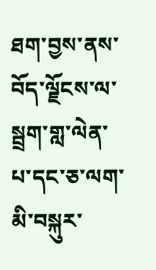ཐག་བྱས་ནས་བོད་ལྗོངས་ལ་སྦྲག་གླ་ལེན་པ་དང་ཅ་ལག་མི་བསྐུར་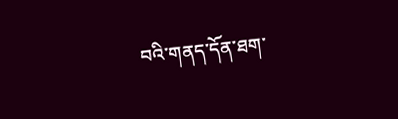བའི་གནད་དོན་ཐག་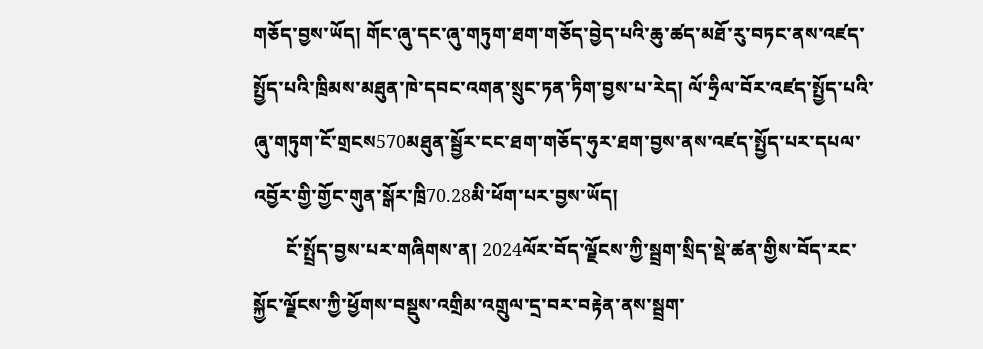གཅོད་བྱས་ཡོད། གོང་ཞུ་དང་ཞུ་གཏུག་ཐག་གཅོད་བྱེད་པའི་ཆུ་ཚད་མཐོ་རུ་བཏང་ནས་འཛད་སྤྱོད་པའི་ཁྲིམས་མཐུན་ཁེ་དབང་འགན་སྲུང་ཏན་ཏིག་བྱས་པ་རེད། ལོ་ཧྲིལ་བོར་འཛད་སྤྱོད་པའི་ཞུ་གཏུག་ངོ་གྲངས570མཐུན་སྦྱོར་ངང་ཐག་གཅོད་ཧུར་ཐག་བྱས་ནས་འཛད་སྤྱོད་པར་དཔལ་འབྱོར་གྱི་གྱོང་གུན་སྒོར་ཁྲི70.28མི་ཕོག་པར་བྱས་ཡོད།
       ངོ་སྤྲོད་བྱས་པར་གཞིགས་ན། 2024ལོར་བོད་ལྗོངས་ཀྱི་སྦྲག་སྲིད་སྡེ་ཚན་གྱིས་བོད་རང་སྐྱོང་ལྗོངས་ཀྱི་ཕྱོགས་བསྡུས་འགྲིམ་འགྲུལ་དྲ་བར་བརྟེན་ནས་སྦྲག་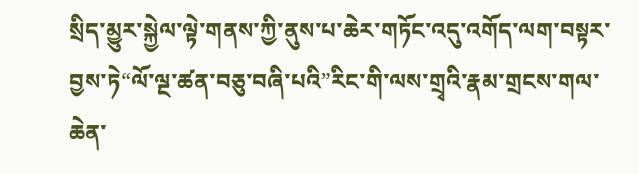སྲིད་མྱུར་སྐྱེལ་ལྟེ་གནས་ཀྱི་ནུས་པ་ཆེར་གཏོང་འདུ་འགོད་ལག་བསྟར་བྱས་ཏེ“ལོ་ལྔ་ཚན་བཅུ་བཞི་པའི”རིང་གི་ལས་གྲྭའི་རྣམ་གྲངས་གལ་ཆེན་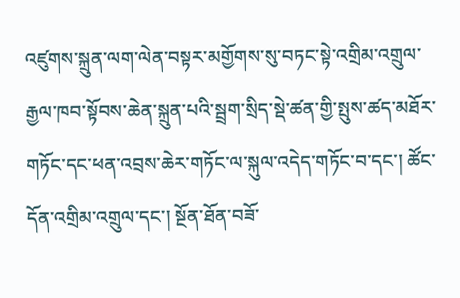འཛུགས་སྐྲུན་ལག་ལེན་བསྟར་མགྱོགས་སུ་བཏང་སྟེ་འགྲིམ་འགྲུལ་རྒྱལ་ཁབ་སྟོབས་ཆེན་སྐྲུན་པའི་སྦྲག་སྲིད་སྡེ་ཚན་གྱི་སྤུས་ཚད་མཐོར་གཏོང་དང་ཕན་འབྲས་ཆེར་གཏོང་ལ་སྐུལ་འདེད་གཏོང་བ་དང་། ཚོང་དོན་འགྲིམ་འགྲུལ་དང་། སྔོན་ཐོན་བཟོ་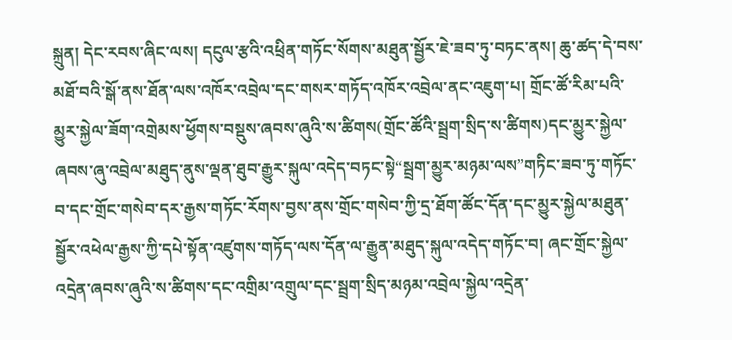སྐྲུན། དེང་རབས་ཞིང་ལས། དངུལ་རྩའི་འཕྲིན་གཏོང་སོགས་མཐུན་སྦྱོར་ཇེ་ཟབ་ཏུ་བཏང་ནས། ཆུ་ཚད་དེ་བས་མཐོ་བའི་སྒོ་ནས་ཐོན་ལས་འཁོར་འབྲེལ་དང་གསར་གཏོད་འཁོར་འབྲེལ་ནང་འཇུག་པ། གྲོང་ཚོ་རིམ་པའི་མྱུར་སྐྱེལ་ཟོག་འགྲེམས་ཕྱོགས་བསྡུས་ཞབས་ཞུའི་ས་ཚིགས(གྲོང་ཚོའི་སྦྲག་སྲིད་ས་ཚིགས)དང་མྱུར་སྐྱེལ་ཞབས་ཞུ་འབྲེལ་མཐུད་ནུས་ལྡན་ཐུབ་རྒྱུར་སྐུལ་འདེད་བཏང་སྟེ“སྦྲག་མྱུར་མཉམ་ལས”གཏིང་ཟབ་ཏུ་གཏོང་བ་དང་གྲོང་གསེབ་དར་རྒྱས་གཏོང་རོགས་བྱས་ནས་གྲོང་གསེབ་ཀྱི་དྲ་ཐོག་ཚོང་དོན་དང་མྱུར་སྐྱེལ་མཐུན་སྦྱོར་འཕེལ་རྒྱས་ཀྱི་དཔེ་སྟོན་འཛུགས་གཏོད་ལས་དོན་ལ་རྒྱུན་མཐུད་སྐུལ་འདེད་གཏོང་བ། ཞང་གྲོང་སྐྱེལ་འདྲེན་ཞབས་ཞུའི་ས་ཚིགས་དང་འགྲིམ་འགྲུལ་དང་སྦྲག་སྲིད་མཉམ་འབྲེལ་སྐྱེལ་འདྲེན་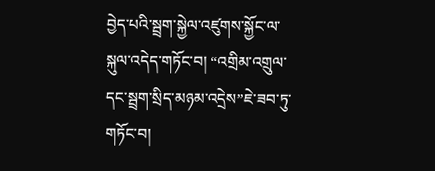བྱེད་པའི་སྦྲག་སྐྱེལ་འཛུགས་སྐྱོང་ལ་སྐུལ་འདེད་གཏོང་བ། “འགྲིམ་འགྲུལ་དང་སྦྲག་སྲིད་མཉམ་འདྲེས”ཇེ་ཟབ་ཏུ་གཏོང་བ།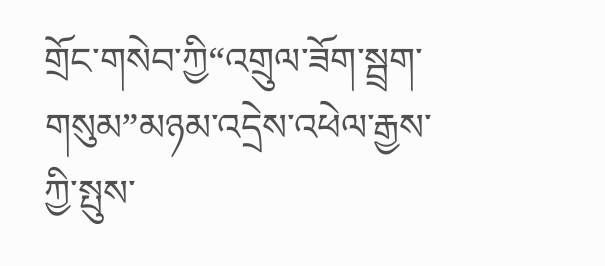གྲོང་གསེབ་ཀྱི“འགྲུལ་ཟོག་སྦྲག་གསུམ”མཉམ་འདྲེས་འཕེལ་རྒྱས་ཀྱི་སྤུས་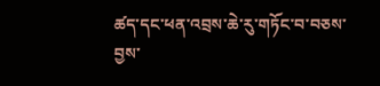ཚད་དང་ཕན་འབྲས་ཆེ་རུ་གཏོང་བ་བཅས་བྱས་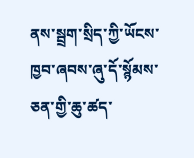ནས་སྦྲག་སྲིད་ཀྱི་ཡོངས་ཁྱབ་ཞབས་ཞུ་དོ་སྙོམས་ཅན་གྱི་ཆུ་ཚད་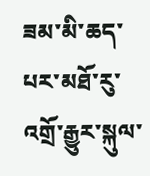ཟམ་མི་ཆད་པར་མཐོ་རུ་འགྲོ་རྒྱུར་སྐུལ་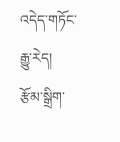འདེད་གཏོང་རྒྱུ་རེད།
རྩོམ་སྒྲིག་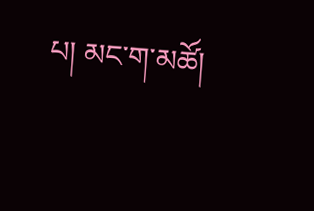པ། མང་ག་མཚོ།